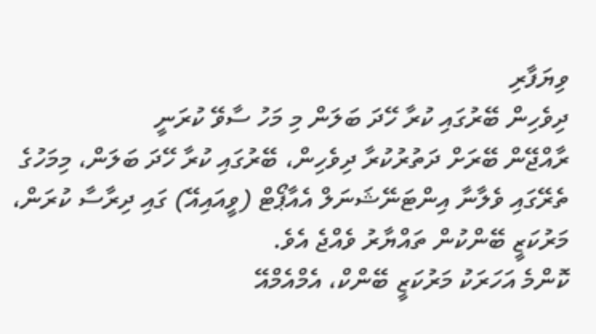ވިޔަފާރި
ދިވެހިން ބޭރުގައި ކުރާ ހޭދަ ބަލަން މި މަހު ސާވޭ ކުރަނީ
ރާއްޖޭން ބޭރަށް ދަތުރުކުރާ ދިވެހިން، ބޭރުގައި ކުރާ ހޭދަ ބަލަން، މިމަހުގެ ތެރޭގައި ވެލާނާ އިންޓަނޭޝަނަލް އެއާޕޯޓް (ވީއައިއޭ) ގައި ދިރާސާ ކުރަން، މަރުކަޒީ ބޭންކުން ތައްޔާރު ވެއްޖެ އެވެ.
ކޮންމެ އަހަރަކު މަރުކަޒީ ބޭންކް، އެމްއެމްއޭ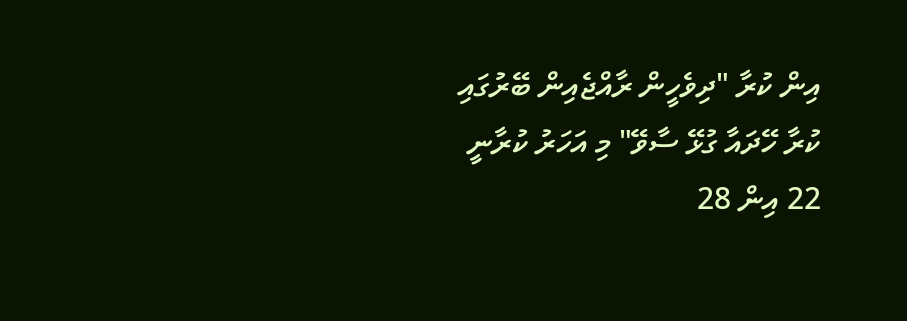އިން ކުރާ "ދިވެހީން ރާއްޖެއިން ބޭރުގައި ކުރާ ހޭދައާ ގުޅޭ ސާވޭ" މި އަހަރު ކުރާނީ 22 އިން 28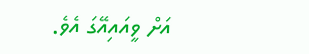އަށް ވީއައިއޭގަ އެވެ.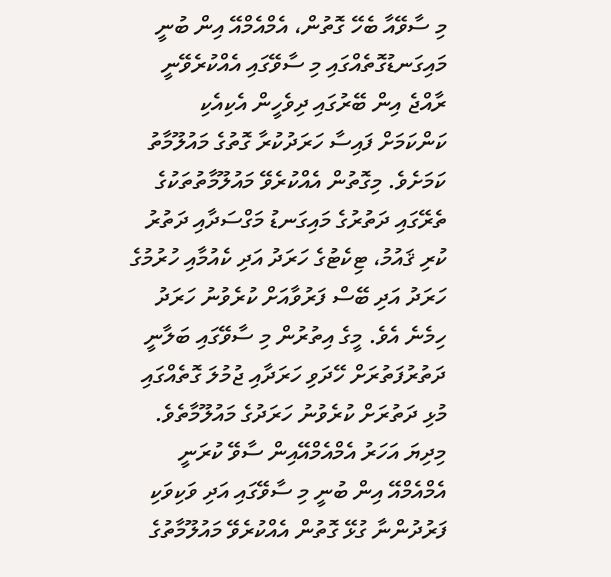މި ސާވޭއާ ބެހޭ ގޮތުން، އެމްއެމްއޭ އިން ބުނީ މައިގަނޑުގޮތެއްގައި މި ސާވޭގައި އެއްކުރެވޭނީ ރާއްޖެ އިން ބޭރުގައި ދިވެހީން އެކިއެކި ކަންކަމަށް ފައިސާ ހަރަދުކުރާ ގޮތުގެ މައުލޫމާތު ކަމަށެވެ. މިގޮތުން އެއްކުރެވޭ މައުލޫމާތުތަކުގެ ތެރޭގައި ދަތުރުގެ މައިގަނޑު މަގްސަދާއި ދަތުރު ކުރި ޤައުމު، ޓިކެޓުގެ ހަރަދު އަދި ކެއުމާއި ހުރުމުގެ ހަރަދު އަދި ބޭސް ފަރުވާއަށް ކުރެވުނު ހަރަދު ހިމެނެ އެވެ. މީގެ އިތުރުން މި ސާވޭގައި ބަލާނީ ދަތުރުފަތުރަށް ހޭދަވި ހަރަދާއި ޖުމުލަ ގޮތެއްގައި މުޅި ދަތުރަށް ކުރެވުނު ހަރަދުގެ މައުލޫމާތެވެ.
މިދިޔަ އަހަރު އެމްއެމްއޭއިން ސާވޭ ކުރަނީ
އެމްއެމްއޭ އިން ބުނީ މި ސާވޭގައި އަދި ވަކިވަކި ފަރުދުންނާ ގުޅޭ ގޮތުން އެއްކުރެވޭ މައުލޫމާތުގެ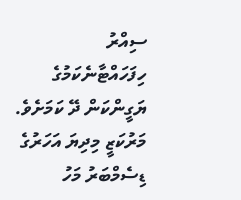ސިއްރު ހިފަހައްޓާނެކަމުގެ ޔަގީންކަން ދޭ ކަމަށެވެ.
މަރުކަޒީ މިދިޔަ އަހަރުގެ ޑިސެމްބަރު މަހު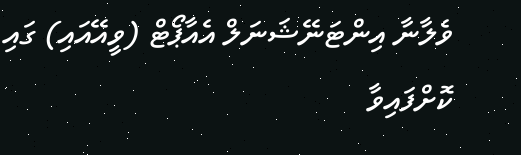ވެލާނާ އިންޓަނޭޝަނަލް އެއާޕޯޓް (ވީއޭއައި) ގައި ކޮށްފައިވާ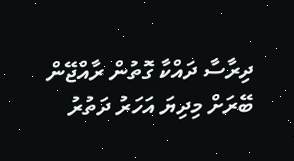ދިރާސާ ދައްކާ ގޮތުން ރާއްޖޭން ބޭރަށް މިދިޔަ އަހަރު ދަތުރު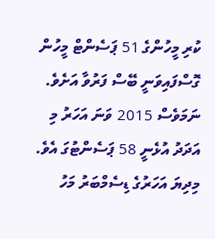ކުރި މީހުންގެ 51 ޕަސެންޓް މީހުން ގޮސްފައިވަނީ ބޭސް ފަރުވާ އަށެވެ. ނަމަވެސް 2015 ވަނަ އަހަރު މި އަދަދު އުޅެނީ 58 ޕަސެންޓުގަ އެވެ. މިދިޔަ އަހަރުގެ ޑިސެމްބަރު މަހު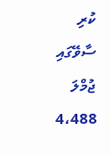ކުރި ސާވޭގައި ޖުމްލަ 4،488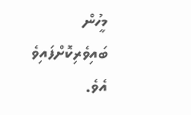މީހުން ބައިވެރިކޮށްފައިވެ އެވެ.